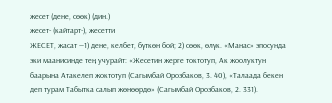жесет (дене, сөөк) (дин.)
жесет- (кайтарт-), жесетти
ЖЕСЕТ, жасат —1) дене, келбет, бүткөн бой; 2) сөөк, өлүк. «Манас» эпосунда эки маанисинде тең учурайт: «Жесетин жерге токтотуп, Ак жоолуктун баарына Атакелеп жоктотуп (Сагымбай Орозбаков, 3. 40), «Талаада бекен деп турам Табытка салып жөнөөрдө» (Сагымбай Орозбаков, 2. 331).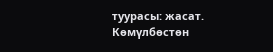туурасы: жасат. Көмүлбөстөн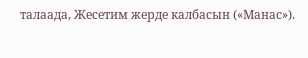талаада, Жесетим жерде калбасын («Манас»).